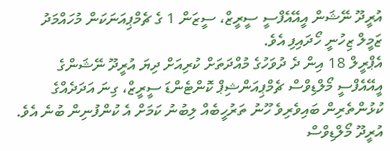އުރީދޫ ނޭޝަން އީއޭއެފްސީ ސީރީޒް، ސީޒަން 1 ގެ ޗެމްޕިއަނަކަން މުހައްމަދު ޒަމީލް ޒިހުނީ ހޯދައިފި އެވެ.
އެޕްރީލް 18 އިން ދެ ދުވަހުގެ މުއްދަތަށް ކުރިއަށް ދިޔަ އުރީދޫ ނޭޝަންގެ އީއޭއެފްސީ މޯލްޑިވްސް ޗެމްޕިއަންޝިޕް ކޮންޓެންޑަ ސީރީޒް، ގިނަ އަދަދެއްގެ ކުޅުންތެރިން ބައިވެރިވެ ހޫނު ތަރުހީބެއް ލިބުނު ކަމަށް އެ ކުންފުނިން ބުނެ އެވެ.
އުރީދޫ މޯލްޑިވްސް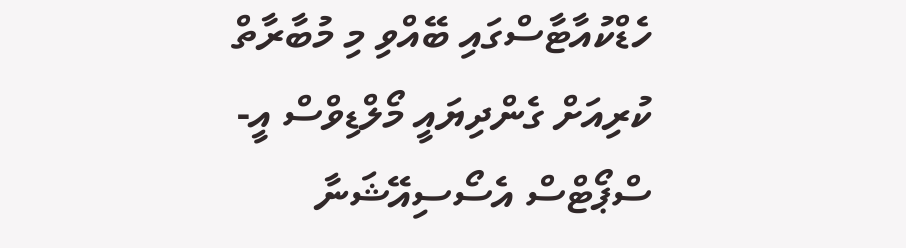ހެޑްކުއާޓާސްގައި ބޭއްވި މި މުބާރާތް ކުރިއަށް ގެންދިޔައީ މޯލްޑިވްސް އީ-ސްޕޯޓްސް އެސޯސިއޭޝަނާ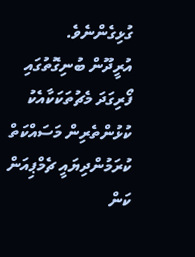ގުޅިގެންނެވެ.
އުރީދޫން ބުނިގޮތުގައި ފޯރިގަދަ މެޗުތަކަކާއެކު ކުޅުންތެރިން މަސައްކަތް ކުރަމުންދިޔައީ ޗެމްޕިއަން ކަން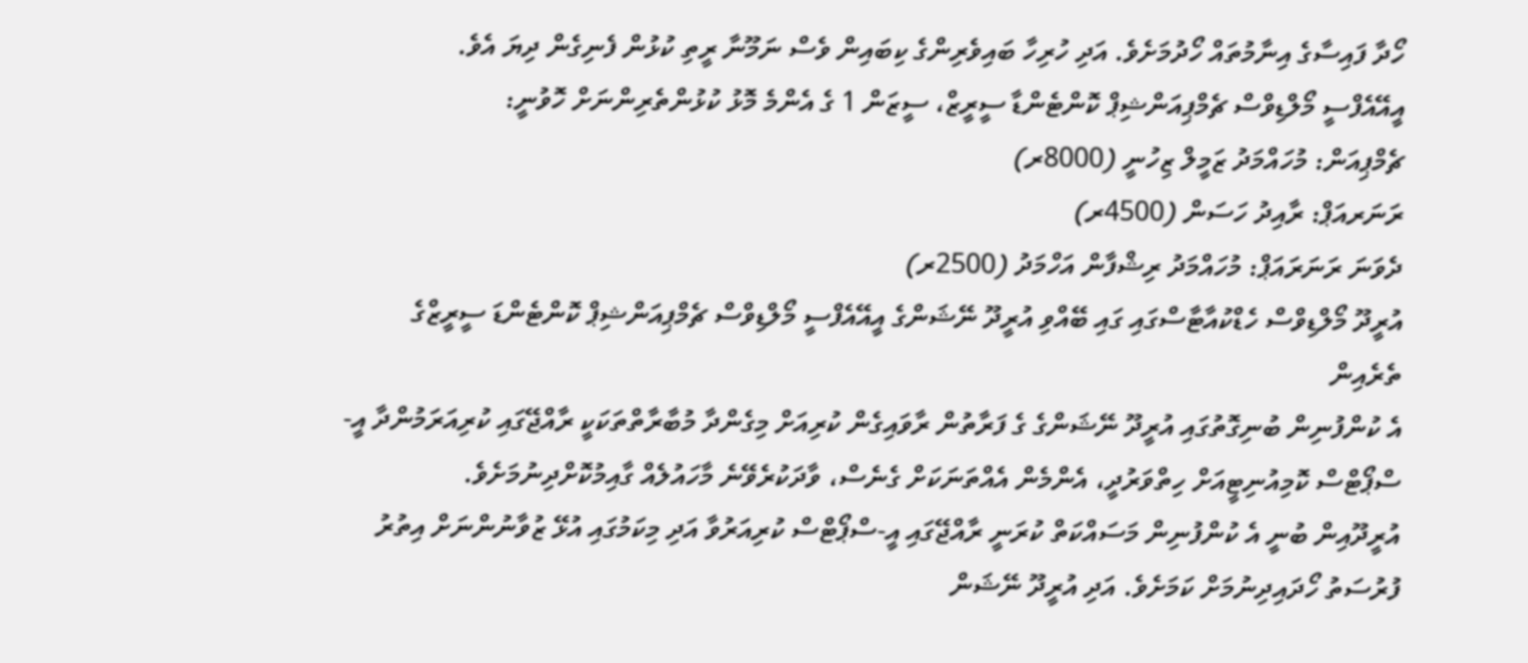ހޯދާ ފައިސާގެ އިނާމުތައް ހޯދުމަށެވެ. އަދި ހުރިހާ ބައިވެރިންގެ ކިބައިން ވެސް ނަމޫނާ ރީތި ކުޅުން ފެނިގެން ދިޔަ އެވެ.
އީއޭއެފްސީ މޯލްޑިވްސް ޗެމްޕިއަންޝިޕް ކޮންޓެންޑާ ސީރީޒް، ސީޒަން 1 ގެ އެންމެ މޮޅު ކުޅުންތެރިންނަށް ހޮވުނީ:
ޗެމްޕިއަން: މުހައްމަދު ޒަމީލް ޒިހުނީ (8000ރ)
ރަނަރއަޕް: ރާއިދު ހަސަން (4500ރ)
ދެވަނަ ރަނަރައަޕް: މުހައްމަދު ރިޝްފާން އަހްމަދު (2500ރ)
އުރީދޫ މޯލްޑިވްސް ހެޑްކުއާޓާސްގައި ގައި ބޭއްވި އުރީދޫ ނޭޝަންގެ އީއޭއެފްސީ މޯލްޑިވްސް ޗެމްޕިއަންޝިޕް ކޮންޓެންޑަ ސީރީޒްގެ ތެރެއިން
އެ ކުންފުނިން ބުނިގޮތުގައި އުރީދޫ ނޭޝަންގެ ގެ ފަރާތުން ރާވައިގެން ކުރިއަށް މިގެންދާ މުބާރާތްތަކަކީ ރާއްޖޭގައި ކުރިއަރަމުންދާ އީ-ސްޕޯޓްސް ކޮމިއުނިޓީއަށް ހިތްވަރުދީ، އެންމެން އެއްތަނަކަށް ގެނެސް، ވާދަކުރެވޭނެ މާހައުލެއް ގާއިމުކޮށްދިނުމަށެވެ.
އުރީދޫއިން ބުނީ އެ ކުންފުނިން މަސައްކަތް ކުރަނީ ރާއްޖޭގައި އީ-ސްޕޯޓްސް ކުރިއަރުވާ އަދި މިކަމުގައި އުޅޭ ޒުވާނުންނަށް އިތުރު ފުރުސަތު ހޯދައިދިނުމަށް ކަމަށެވެ. އަދި އުރީދޫ ނޭޝަން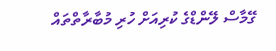ގޭމާސް ލޭންޑްގެ ކުރިއަށް ހުރި މުބާރާތްތައް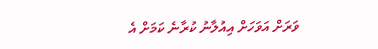ވަރަށް އަވަހަށް އިއުލާނު ކުރާނެ ކަމަށް އެ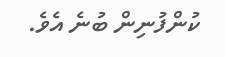ކުންފުނިން ބުނެ އެވެ.